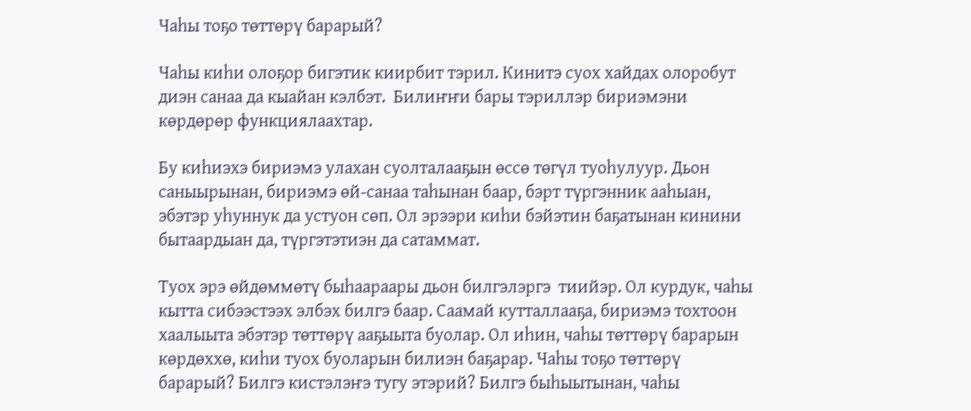Чаһы тоҕо төттөрү барарый?

Чаһы киһи олоҕор бигэтик киирбит тэрил. Кинитэ суох хайдах олоробут диэн санаа да кыайан кэлбэт.  Билиҥҥи бары тэриллэр бириэмэни көрдөрөр функциялаахтар.

Бу киһиэхэ бириэмэ улахан суолталааҕын өссө төгүл туоһулуур. Дьон саныырынан, бириэмэ өй-санаа таһынан баар, бэрт түргэнник ааһыан, эбэтэр уһуннук да устуон сөп. Ол эрээри киһи бэйэтин баҕатынан кинини бытаардыан да, түргэтэтиэн да сатаммат.

Туох эрэ өйдөммөтү быһаараары дьон билгэлэргэ  тиийэр. Ол курдук, чаһы кытта сибээстээх элбэх билгэ баар. Саамай кутталлааҕа, бириэмэ тохтоон хаалыыта эбэтэр төттөрү ааҕыыта буолар. Ол иһин, чаһы төттөрү барарын көрдөххө, киһи туох буоларын билиэн баҕарар. Чаһы тоҕо төттөрү барарый? Билгэ кистэлэҥэ тугу этэрий? Билгэ быһыытынан, чаһы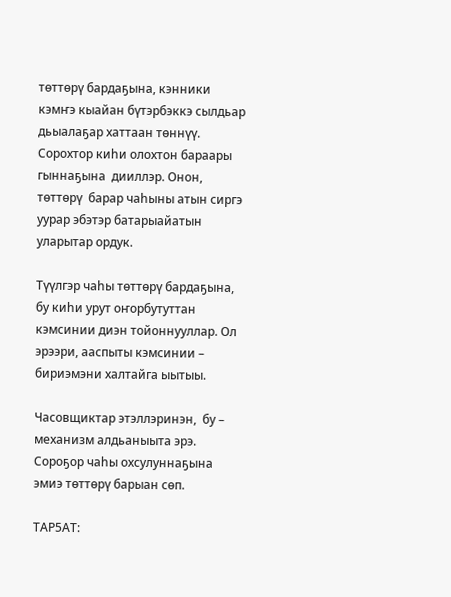төттөрү бардаҕына, кэнники кэмҥэ кыайан бүтэрбэккэ сылдьар дьыалаҕар хаттаан төннүү. Сорохтор киһи олохтон бараары гыннаҕына  дииллэр. Онон,  төттөрү  барар чаһыны атын сиргэ  уурар эбэтэр батарыайатын уларытар ордук.

Түүлгэр чаһы төттөрү бардаҕына, бу киһи урут оҥорбутуттан кэмсинии диэн тойоннууллар. Ол эрээри, ааспыты кэмсинии – бириэмэни халтайга ыытыы.

Часовщиктар этэллэринэн,  бу – механизм алдьаныыта эрэ. Сороҕор чаһы охсулуннаҕына эмиэ төттөрү барыан сөп.

ТАР5АТ: